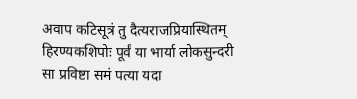अवाप कटिसूत्रं तु दैत्यराजप्रियास्थितम्
हिरण्यकशिपोः पूर्वं या भार्या लोकसुन्दरी
सा प्रविष्टा समं पत्या यदा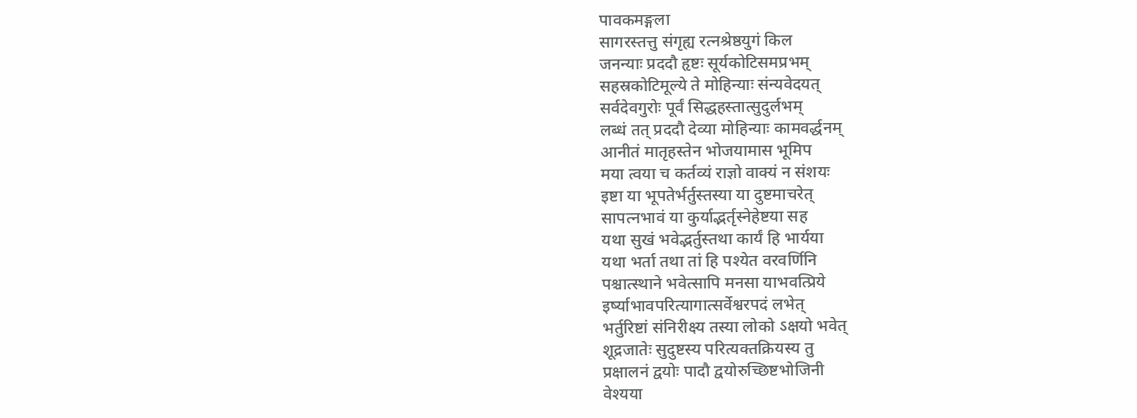पावकमङ्गला
सागरस्तत्तु संगृह्य रत्नश्रेष्ठयुगं किल
जनन्याः प्रददौ हृष्टः सूर्यकोटिसमप्रभम्
सहस्रकोटिमूल्ये ते मोहिन्याः संन्यवेदयत्
सर्वदेवगुरोः पूर्वं सिद्धहस्तात्सुदुर्लभम्
लब्धं तत् प्रददौ देव्या मोहिन्याः कामवर्द्धनम्
आनीतं मातृहस्तेन भोजयामास भूमिप
मया त्वया च कर्तव्यं राज्ञो वाक्यं न संशयः
इष्टा या भूपतेर्भर्तुस्तस्या या दुष्टमाचरेत्
सापत्नभावं या कुर्याद्भर्तृस्नेहेष्टया सह
यथा सुखं भवेद्भर्तुस्तथा कार्यं हि भार्यया
यथा भर्ता तथा तां हि पश्येत वरवर्णिनि
पश्चात्स्थाने भवेत्सापि मनसा याभवत्प्रिये
इर्ष्याभावपरित्यागात्सर्वेश्वरपदं लभेत्
भर्तुरिष्टां संनिरीक्ष्य तस्या लोको ऽक्षयो भवेत्
शूद्रजातेः सुदुष्टस्य परित्यक्तक्रियस्य तु
प्रक्षालनं द्वयोः पादौ द्वयोरुच्छिष्टभोजिनी
वेश्यया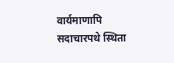वार्यमाणापि सदाचारपथे स्थिता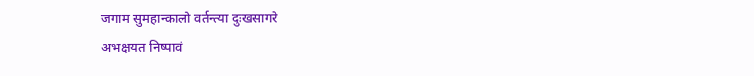जगाम सुमहान्कालो वर्तन्त्या दुःखसागरे
अभक्षयत निष्पावं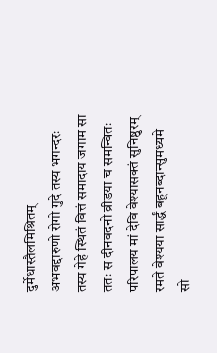दुर्मेधास्तैलमिश्रितम्
अभवद्दारुणो रोगो गुदे तस्य भगन्दरः
तस्य गेहे स्थितं वित्तं समादाय जगाम सा
ततः स दीनवदनो व्रीडया च समन्वितः
परिपालय मां देवि वेश्यासक्तं सुनिष्ठुरम्
रमते वेश्यया सार्द्धं बहूनब्दान्सुमध्यमे
सो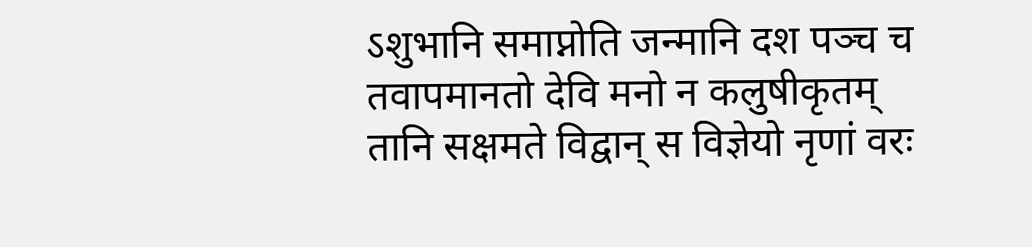ऽशुभानि समाप्नोति जन्मानि दश पञ्च च
तवापमानतो देवि मनो न कलुषीकृतम्
तानि सक्षमते विद्वान् स विज्ञेयो नृणां वरः